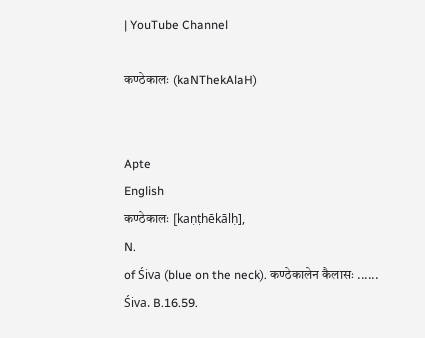| YouTube Channel

कण्ठेकालः (kaNThekAlaH)


Apte
English
कण्ठेकालः [kaṇṭhēkālḥ],
N.
of Śiva (blue on the neck). कण्ठेकालेन कैलासः ...... Śiva. B.16.59.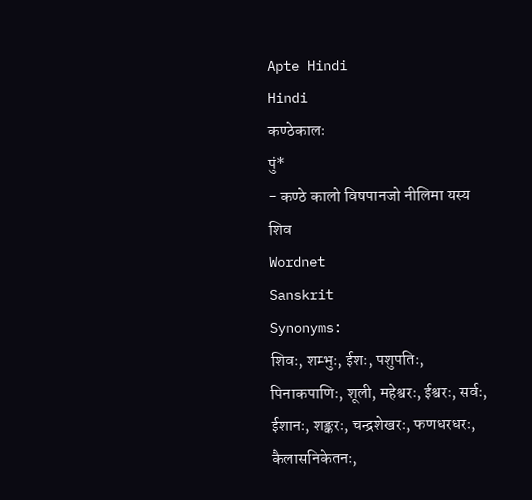Apte Hindi
Hindi
कण्ठेकालः
पुं*
- कण्ठे कालो विषपानजो नीलिमा यस्य
शिव
Wordnet
Sanskrit
Synonyms:
शिवः, शम्भुः, ईशः, पशुपतिः, पिनाकपाणिः, शूली, महेश्वरः, ईश्वरः, सर्वः, ईशानः, शङ्करः, चन्द्रशेखरः, फणधरधरः, कैलासनिकेतनः,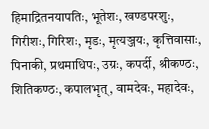हिमाद्रितनयापतिः, भूतेशः, खण्डपरशुः, गिरीशः, गिरिशः, मृडः, मृत्यञ्जयः, कृत्तिवासाः, पिनाकी, प्रथमाधिपः, उग्रः, कपर्दी, श्रीकण्ठः, शितिकण्ठः, कपालभृत्, वामदेवः, महादेवः,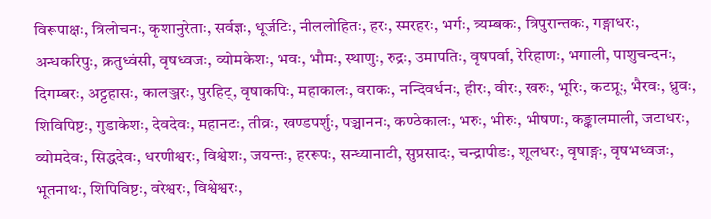विरूपाक्षः, त्रिलोचनः, कृशानुरेताः, सर्वज्ञः, धूर्जटिः, नीललोहितः, हरः, स्मरहरः, भर्गः, त्र्यम्बकः, त्रिपुरान्तकः, गङ्गाधरः, अन्धकरिपुः, क्रतुध्वंसी, वृषध्वजः, व्योमकेशः, भवः, भौमः, स्थाणुः, रुद्रः, उमापतिः, वृषपर्वा, रेरिहाणः, भगाली, पाशुचन्दनः, दिगम्बरः, अट्टहासः, कालञ्जरः, पुरहिट्, वृषाकपिः, महाकालः, वराकः, नन्दिवर्धनः, हीरः, वीरः, खरुः, भूरिः, कटप्रूः, भैरवः, ध्रुवः, शिविपिष्टः, गुडाकेशः, देवदेवः, महानटः, तीव्रः, खण्डपर्शुः, पञ्चाननः, कण्ठेकालः, भरुः, भीरुः, भीषणः, कङ्कालमाली, जटाधरः, व्योमदेवः, सिद्धदेवः, धरणीश्वरः, विश्वेशः, जयन्तः, हररूपः, सन्ध्यानाटी, सुप्रसादः, चन्द्रापीडः, शूलधरः, वृषाङ्गः, वृषभध्वजः, भूतनाथः, शिपिविष्टः, वरेश्वरः, विश्वेश्वरः,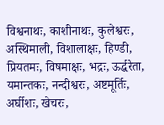विश्वनाथः, काशीनाथः, कुलेश्वरः, अस्थिमाली, विशालाक्षः, हिण्डी, प्रियतमः, विषमाक्षः, भद्रः, ऊर्द्धरेता, यमान्तकः, नन्दीश्वरः, अष्टमूर्तिः, अर्घीशः, खेचरः,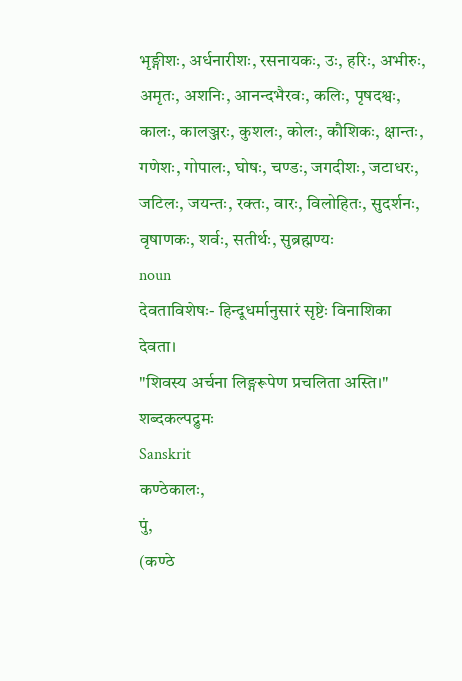भृङ्गीशः, अर्धनारीशः, रसनायकः, उः, हरिः, अभीरुः, अमृतः, अशनिः, आनन्दभैरवः, कलिः, पृषदश्वः, कालः, कालञ्जरः, कुशलः, कोलः, कौशिकः, क्षान्तः, गणेशः, गोपालः, घोषः, चण्डः, जगदीशः, जटाधरः, जटिलः, जयन्तः, रक्तः, वारः, विलोहितः, सुदर्शनः, वृषाणकः, शर्वः, सतीर्थः, सुब्रह्मण्यः
noun
देवताविशेषः- हिन्दूधर्मानुसारं सृष्टेः विनाशिका देवता।
"शिवस्य अर्चना लिङ्गरूपेण प्रचलिता अस्ति।"
शब्दकल्पद्रुमः
Sanskrit
कण्ठेकालः,
पुं,
(कण्ठे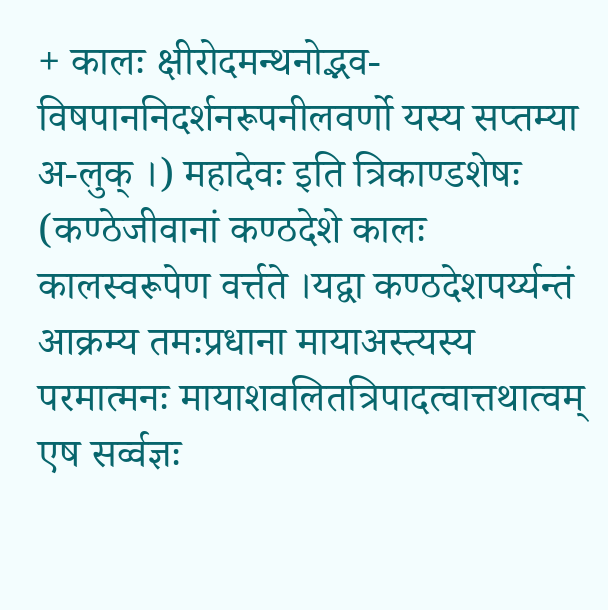+ कालः क्षीरोदमन्थनोद्भव-विषपाननिदर्शनरूपनीलवर्णो यस्य सप्तम्या अ-लुक् ।) महादेवः इति त्रिकाण्डशेषः
(कण्ठेजीवानां कण्ठदेशे कालः कालस्वरूपेण वर्त्तते ।यद्वा कण्ठदेशपर्य्यन्तं आक्रम्य तमःप्रधाना मायाअस्त्यस्य परमात्मनः मायाशवलितत्रिपादत्वात्तथात्वम् एष सर्व्वज्ञः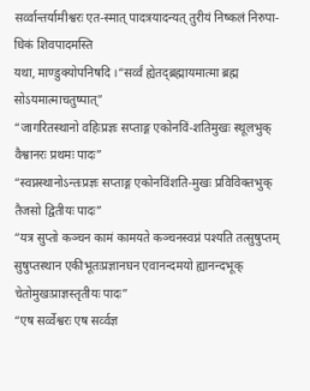सर्व्वान्तर्यामीश्वरः एत-स्मात् पादत्रयादन्यत् तुरीयं निष्कलं निरुपा-धिकं शिवपादमस्ति
यथा, माण्डुक्योपनिषदि ।“सर्व्वं ह्येतद्ब्रह्मायमात्मा ब्रह्म सोऽयमात्माचतुष्पात्”
“जागरितस्थानो वहिःप्रज्ञः सप्ताङ्ग एकोनविं-शतिमुखः स्थूलभुक् वैश्वानरः प्रथमः पादः”
“स्वप्नस्थानोऽन्तःप्रज्ञः सप्ताङ्ग एकोनविंशति-मुखः प्रविविक्तभुक् तैजसो द्वितीयः पादः”
“यत्र सुप्तो कञ्चन कामं कामयते कञ्चनस्वप्नं पश्यति तत्सुषुप्तम् सुषुप्तस्थान एकीभूतःप्रज्ञानघन एवानन्दमयो ह्यानन्दभूक् चेतोमुखःप्राज्ञस्तृतीयः पादः”
“एष सर्व्वेश्वरः एष सर्व्वज्ञ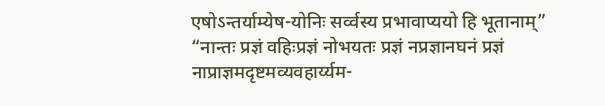एषोऽन्तर्याम्येष-योनिः सर्व्वस्य प्रभावाप्ययो हि भूतानाम्”
“नान्तः प्रज्ञं वहिःप्रज्ञं नोभयतः प्रज्ञं नप्रज्ञानघनं प्रज्ञं नाप्राज्ञमदृष्टमव्यवहार्य्यम-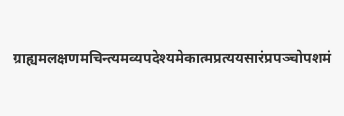ग्राह्यमलक्षणमचिन्त्यमव्यपदेश्यमेकात्मप्रत्ययसारंप्रपञ्चोपशमं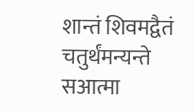शान्तं शिवमद्वैतं चतुर्थंमन्यन्ते सआत्मा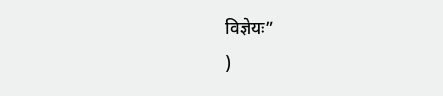विज्ञेयः”
)